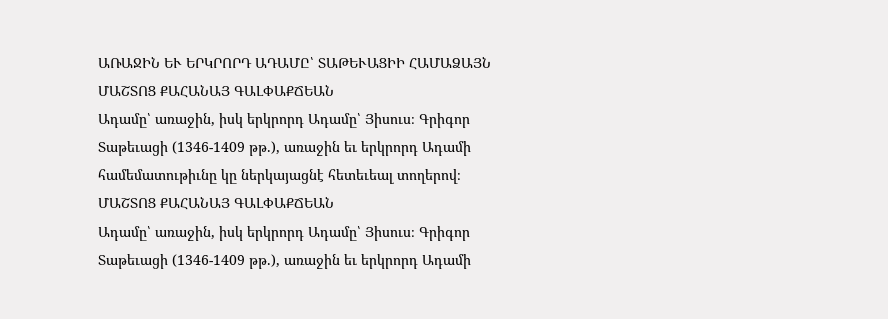ԱՌԱՋԻՆ ԵՒ ԵՐԿՐՈՐԴ ԱԴԱՄԸ՝ ՏԱԹԵՒԱՑԻԻ ՀԱՄԱՁԱՅՆ
ՄԱՇՏՈՑ ՔԱՀԱՆԱՅ ԳԱԼՓԱՔՃԵԱՆ
Ադամը՝ առաջին, իսկ երկրորդ Ադամը՝ Յիսուս։ Գրիգոր Տաթեւացի (1346-1409 թթ.), առաջին եւ երկրորդ Ադամի համեմատութիւնը կը ներկայացնէ հետեւեալ տողերով։
ՄԱՇՏՈՑ ՔԱՀԱՆԱՅ ԳԱԼՓԱՔՃԵԱՆ
Ադամը՝ առաջին, իսկ երկրորդ Ադամը՝ Յիսուս։ Գրիգոր Տաթեւացի (1346-1409 թթ.), առաջին եւ երկրորդ Ադամի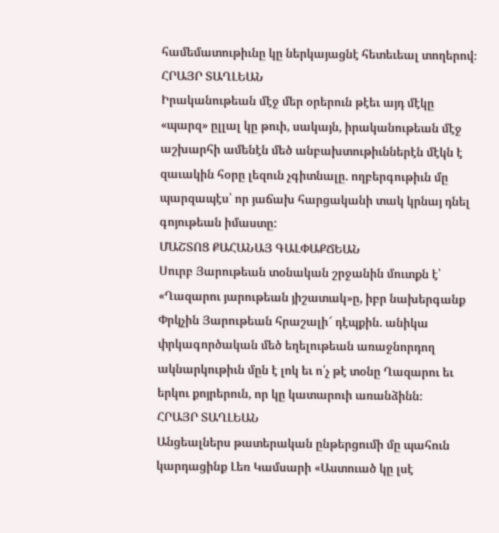համեմատութիւնը կը ներկայացնէ հետեւեալ տողերով։
ՀՐԱՅՐ ՏԱՂԼԵԱՆ
Իրականութեան մէջ մեր օրերուն թէեւ այդ մէկը «պարզ» ըլլալ կը թուի, սակայն, իրականութեան մէջ աշխարհի ամենէն մեծ անբախտութիւններէն մէկն է զաւակին հօրը լեզուն չգիտնալը. ողբերգութիւն մը պարզապէս՝ որ յաճախ հարցականի տակ կրնայ դնել գոյութեան իմաստը:
ՄԱՇՏՈՑ ՔԱՀԱՆԱՅ ԳԱԼՓԱՔՃԵԱՆ
Սուրբ Յարութեան տօնական շրջանին մուտքն է՝ «Ղազարու յարութեան յիշատակ»ը, իբր նախերգանք Փրկչին Յարութեան հրաշալի՜ դէպքին. անիկա փրկագործական մեծ եղելութեան առաջնորդող ակնարկութիւն մըն է լոկ եւ ո՛չ թէ տօնը Ղազարու եւ երկու քոյրերուն, որ կը կատարուի առանձինն։
ՀՐԱՅՐ ՏԱՂԼԵԱՆ
Անցեալներս թատերական ընթերցումի մը պահուն կարդացինք Լեռ Կամսարի «Աստուած կը լսէ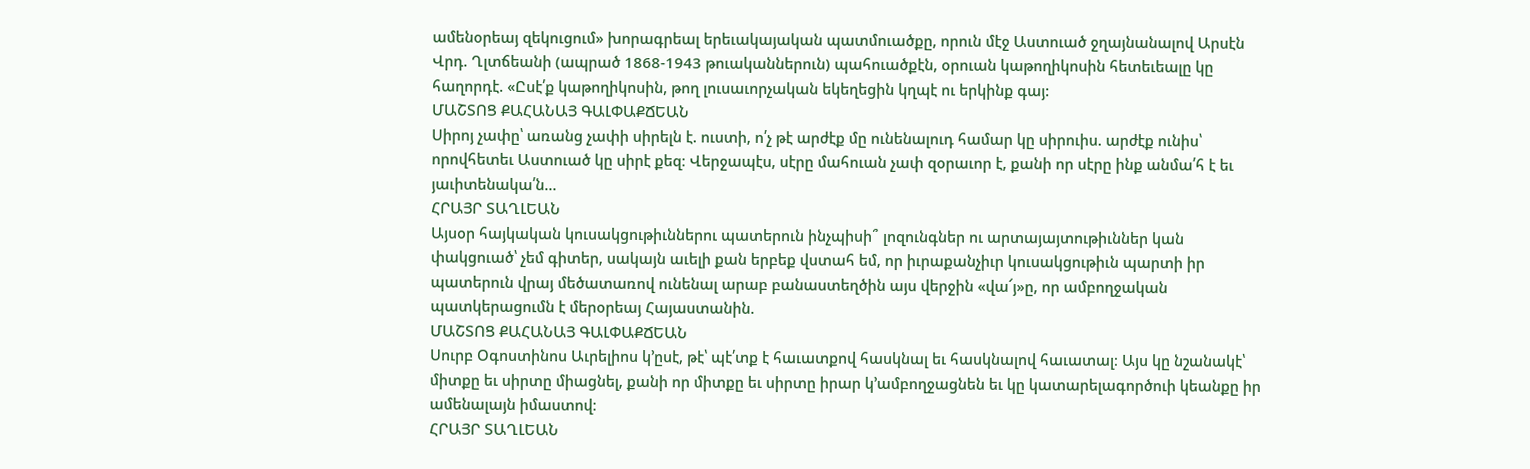ամենօրեայ զեկուցում» խորագրեալ երեւակայական պատմուածքը, որուն մէջ Աստուած ջղայնանալով Արսէն Վրդ. Ղլտճեանի (ապրած 1868-1943 թուականներուն) պահուածքէն, օրուան կաթողիկոսին հետեւեալը կը հաղորդէ. «Ըսէ՛ք կաթողիկոսին, թող լուսաւորչական եկեղեցին կղպէ ու երկինք գայ:
ՄԱՇՏՈՑ ՔԱՀԱՆԱՅ ԳԱԼՓԱՔՃԵԱՆ
Սիրոյ չափը՝ առանց չափի սիրելն է. ուստի, ո՛չ թէ արժէք մը ունենալուդ համար կը սիրուիս. արժէք ունիս՝ որովհետեւ Աստուած կը սիրէ քեզ։ Վերջապէս, սէրը մահուան չափ զօրաւոր է, քանի որ սէրը ինք անմա՛հ է եւ յաւիտենակա՛ն…
ՀՐԱՅՐ ՏԱՂԼԵԱՆ
Այսօր հայկական կուսակցութիւններու պատերուն ինչպիսի՞ լոզունգներ ու արտայայտութիւններ կան փակցուած՝ չեմ գիտեր, սակայն աւելի քան երբեք վստահ եմ, որ իւրաքանչիւր կուսակցութիւն պարտի իր պատերուն վրայ մեծատառով ունենալ արաբ բանաստեղծին այս վերջին «վա՜յ»ը, որ ամբողջական պատկերացումն է մերօրեայ Հայաստանին.
ՄԱՇՏՈՑ ՔԱՀԱՆԱՅ ԳԱԼՓԱՔՃԵԱՆ
Սուրբ Օգոստինոս Աւրելիոս կ՚ըսէ, թէ՝ պէ՛տք է հաւատքով հասկնալ եւ հասկնալով հաւատալ։ Այս կը նշանակէ՝ միտքը եւ սիրտը միացնել, քանի որ միտքը եւ սիրտը իրար կ՚ամբողջացնեն եւ կը կատարելագործուի կեանքը իր ամենալայն իմաստով։
ՀՐԱՅՐ ՏԱՂԼԵԱՆ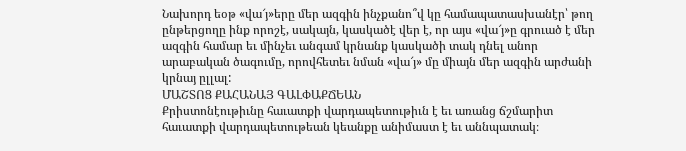Նախորդ եօթ «վա՜յ»երը մեր ազգին ինչքանո՞վ կը համապատասխանէր՝ թող ընթերցողը ինք որոշէ, սակայն, կասկածէ վեր է, որ այս «վա՜յ»ը գրուած է մեր ազգին համար եւ մինչեւ անգամ կրնանք կասկածի տակ դնել անոր արաբական ծագումը, որովհետեւ նման «վա՜յ» մը միայն մեր ազգին արժանի կրնայ ըլլալ:
ՄԱՇՏՈՑ ՔԱՀԱՆԱՅ ԳԱԼՓԱՔՃԵԱՆ
Քրիստոնէութիւնը հաւատքի վարդապետութիւն է եւ առանց ճշմարիտ հաւատքի վարդապետութեան կեանքը անիմաստ է եւ աննպատակ։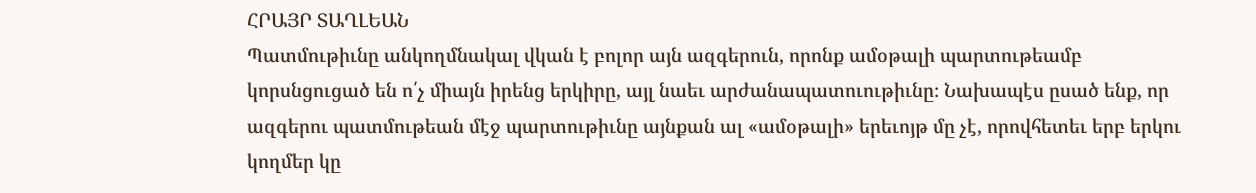ՀՐԱՅՐ ՏԱՂԼԵԱՆ
Պատմութիւնը անկողմնակալ վկան է բոլոր այն ազգերուն, որոնք ամօթալի պարտութեամբ կորսնցուցած են ո՛չ միայն իրենց երկիրը, այլ նաեւ արժանապատուութիւնը։ Նախապէս ըսած ենք, որ ազգերու պատմութեան մէջ պարտութիւնը այնքան ալ «ամօթալի» երեւոյթ մը չէ, որովհետեւ երբ երկու կողմեր կը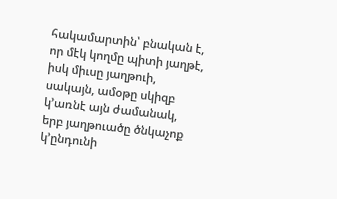հակամարտին՝ բնական է, որ մէկ կողմը պիտի յաղթէ, իսկ միւսը յաղթուի, սակայն, ամօթը սկիզբ կ՚առնէ այն ժամանակ, երբ յաղթուածը ծնկաչոք կ՚ընդունի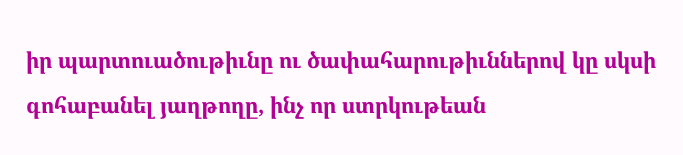իր պարտուածութիւնը ու ծափահարութիւններով կը սկսի գոհաբանել յաղթողը, ինչ որ ստրկութեան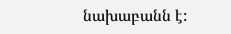նախաբանն է: